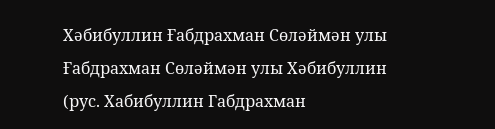Хәбибуллин Ғабдрахман Сөләймән улы
Ғабдрахман Сөләймән улы Хәбибуллин (рус. Хабибуллин Габдрахман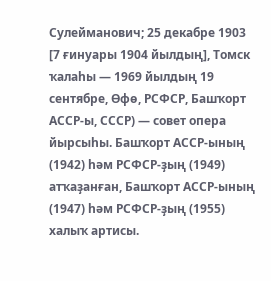Сулейманович; 25 декабре 1903 [7 ғинуары 1904 йылдың], Томск ҡалаһы — 1969 йылдың 19 сентябре, Өфө, РСФСР, Башҡорт АССР-ы, СССР) — совет опера йырсыһы. Башҡорт АССР-ының (1942) һәм РСФСР-ҙың (1949) атҡаҙанған, Башҡорт АССР-ының (1947) һәм РСФСР-ҙың (1955) халыҡ артисы.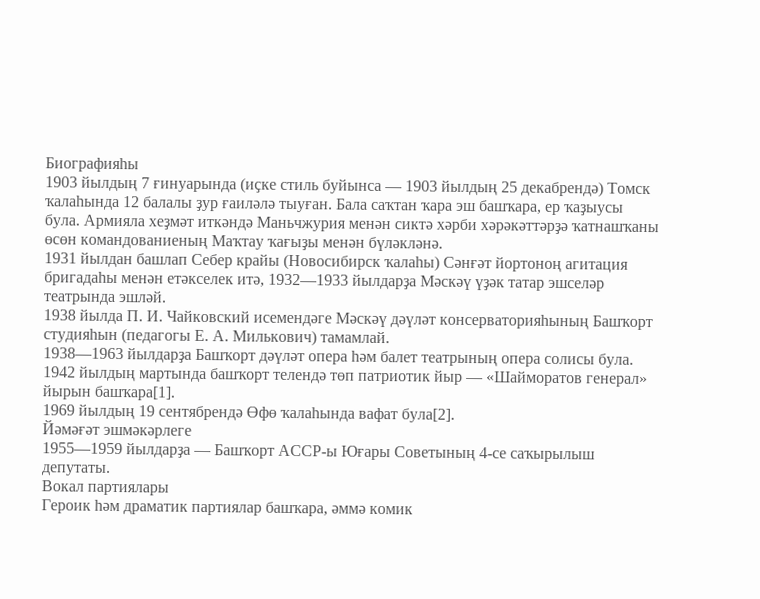Биографияһы
1903 йылдың 7 ғинуарында (иҫке стиль буйынса — 1903 йылдың 25 декабрендә) Томск ҡалаһында 12 балалы ҙур ғаиләлә тыуған. Бала саҡтан ҡара эш башҡара, ер ҡаҙыусы була. Армияла хеҙмәт иткәндә Маньчжурия менән сиктә хәрби хәрәкәттәрҙә ҡатнашҡаны өсөн командованиеның Маҡтау ҡағыҙы менән бүләкләнә.
1931 йылдан башлап Себер крайы (Новосибирск ҡалаһы) Сәнғәт йортоноң агитация бригадаһы менән етәкселек итә, 1932—1933 йылдарҙа Мәскәү үҙәк татар эшселәр театрында эшләй.
1938 йылда П. И. Чайковский исемендәге Мәскәү дәүләт консерваторияһының Башҡорт студияһын (педагогы Е. А. Милькович) тамамлай.
1938—1963 йылдарҙа Башҡорт дәүләт опера һәм балет театрының опера солисы була.
1942 йылдың мартында башҡорт телендә төп патриотик йыр — «Шайморатов генерал» йырын башҡара[1].
1969 йылдың 19 сентябрендә Өфө ҡалаһында вафат була[2].
Йәмәғәт эшмәкәрлеге
1955—1959 йылдарҙа — Башҡорт АССР-ы Юғары Советының 4-се саҡырылыш депутаты.
Вокал партиялары
Героик һәм драматик партиялар башҡара, әммә комик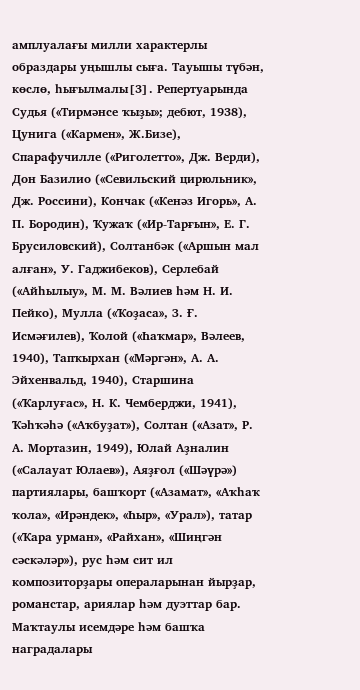амплуалағы милли характерлы образдары уңышлы сыға. Тауышы түбән, көслө, һығылмалы[3]. Репертуарында Судья («Тирмәнсе ҡыҙы»; дебют, 1938), Цунига («Кармен», Ж.Бизе), Спарафучилле («Риголетто», Дж. Верди), Дон Базилио («Севильский цирюльник», Дж. Россини), Кончак («Кенәз Игорь», А. П. Бородин), Ҡужаҡ («Ир-Тарғын», Е. Г. Брусиловский), Солтанбәк («Аршын мал алған», У. Гаджибеков), Серлебай («Айһылыу», М. М. Вәлиев һәм Н. И. Пейко), Мулла («Ҡоҙаса», З. Ғ. Исмәғилев), Ҡолой («Һаҡмар», Вәлеев, 1940), Тапҡырхан («Мәргән», А. А. Эйхенвальд, 1940), Старшина («Ҡарлуғас», Н. К. Чемберджи, 1941), Ҡәһҡәһә («Аҡбуҙат»), Солтан («Азат», Р. А. Мортазин, 1949), Юлай Аҙналин («Салауат Юлаев»), Аяҙғол («Шәүрә») партиялары, башҡорт («Азамат», «Аҡһаҡ ҡола», «Ирәндек», «Һыр», «Урал»), татар («Ҡара урман», «Райхан», «Шиңгән сәскәләр»), рус һәм сит ил композиторҙары операларынан йырҙар, романстар, ариялар һәм дуэттар бар.
Маҡтаулы исемдәре һәм башҡа наградалары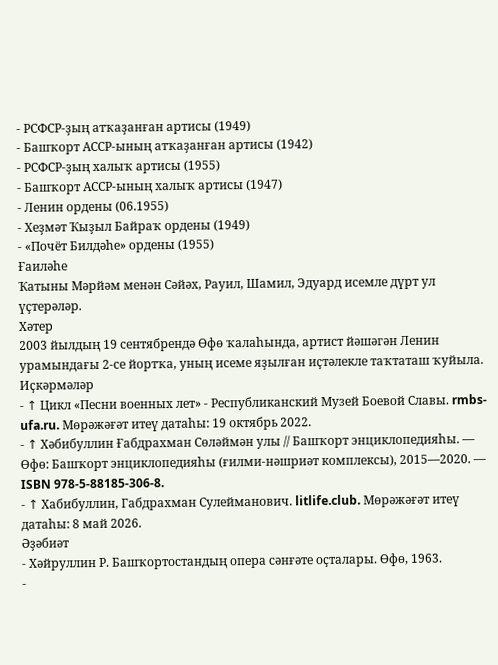- РСФСР-ҙың атҡаҙанған артисы (1949)
- Башҡорт АССР-ының атҡаҙанған артисы (1942)
- РСФСР-ҙың халыҡ артисы (1955)
- Башҡорт АССР-ының халыҡ артисы (1947)
- Ленин ордены (06.1955)
- Хеҙмәт Ҡыҙыл Байраҡ ордены (1949)
- «Почёт Билдәһе» ордены (1955)
Ғаиләһе
Ҡатыны Мәрйәм менән Сәйәх, Рауил, Шамил, Эдуард исемле дүрт ул үҫтерәләр.
Хәтер
2003 йылдың 19 сентябрендә Өфө ҡалаһында, артист йәшәгән Ленин урамындағы 2-се йортҡа, уның исеме яҙылған иҫтәлекле таҡтаташ ҡуйыла.
Иҫкәрмәләр
- ↑ Цикл «Песни военных лет» - Республиканский Музей Боевой Славы. rmbs-ufa.ru. Мөрәжәғәт итеү датаһы: 19 октябрь 2022.
- ↑ Хәбибуллин Ғабдрахман Сөләймән улы // Башҡорт энциклопедияһы. — Өфө: Башҡорт энциклопедияһы (ғилми-нәшриәт комплексы), 2015—2020. — ISBN 978-5-88185-306-8.
- ↑ Хабибуллин, Габдрахман Сулейманович. litlife.club. Мөрәжәғәт итеү датаһы: 8 май 2026.
Әҙәбиәт
- Хәйруллин Р. Башҡортостандың опера сәнғәте оҫталары. Өфө, 1963.
-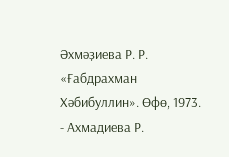Әхмәҙиева Р. Р. «Ғабдрахман Хәбибуллин». Өфө, 1973.
- Ахмадиева Р.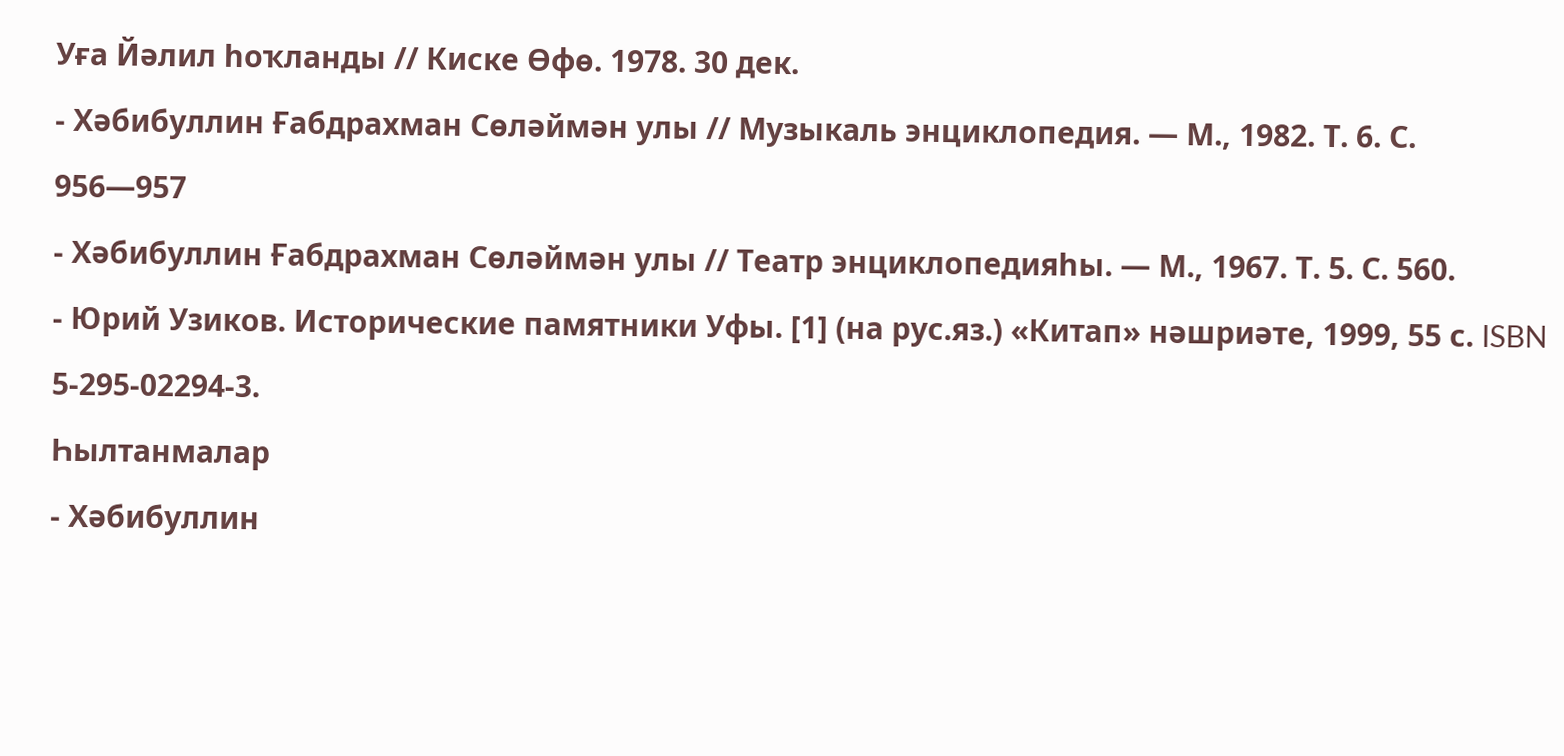Уға Йәлил һоҡланды // Киске Өфө. 1978. 30 дек.
- Хәбибуллин Ғабдрахман Сөләймән улы // Музыкаль энциклопедия. — М., 1982. Т. 6. С. 956—957
- Хәбибуллин Ғабдрахман Сөләймән улы // Театр энциклопедияһы. — М., 1967. Т. 5. С. 560.
- Юрий Узиков. Исторические памятники Уфы. [1] (на рус.яз.) «Китап» нәшриәте, 1999, 55 с. ISBN 5-295-02294-3.
Һылтанмалар
- Хәбибуллин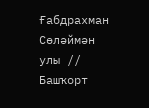Ғабдрахман Сөләймән улы // Башҡорт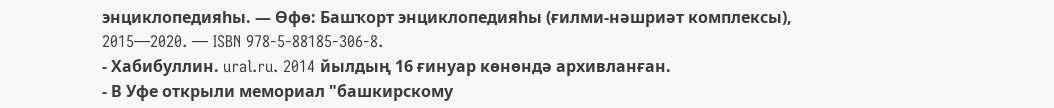энциклопедияһы. — Өфө: Башҡорт энциклопедияһы (ғилми-нәшриәт комплексы), 2015—2020. — ISBN 978-5-88185-306-8.
- Хабибуллин. ural.ru. 2014 йылдың 16 ғинуар көнөндә архивланған.
- В Уфе открыли мемориал "башкирскому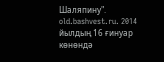Шаляпину". old.bashvest.ru. 2014 йылдың 16 ғинуар көнөндә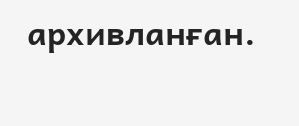архивланған.